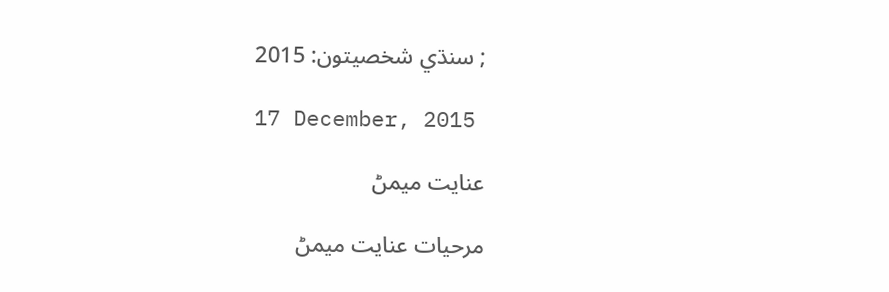; سنڌي شخصيتون: 2015

17 December, 2015

عنايت ميمڻ

مرحيات عنايت ميمڻ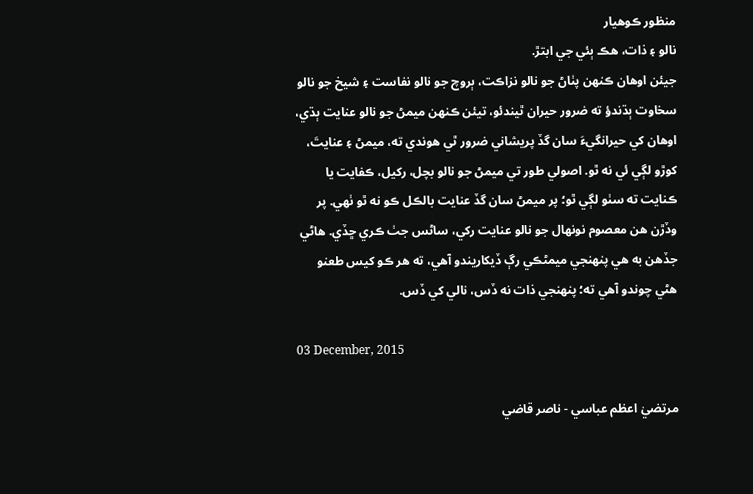منظور ڪوھيار
نالو ۽ ذات، هڪ ٻئي جي ابتڙ.
جيئن اوهان ڪنهن پٺاڻ جو نالو نزاڪت، ٻروچ جو نالو نفاست ۽ شيخ جو نالو سخاوت ٻڌندؤ ته ضرور حيران ٿيندئو، تيئن ڪنهن ميمڻ جو نالو عنايت ٻڌي، اوهان کي حيرانگيءَ سان گڏ پريشاني ضرور ٿي هوندي ته، ميمڻ ۽ عنايتَ، کوڙو لڳي ئي نه ٿو. اصولي طور تي ميمڻ جو نالو بچل، رکيل، ڪفايت يا ڪنايت ته سٺو لڳي ٿو؛ پر ميمڻ سان گڏ عنايت بالڪل ڪو نه ٿو ٺهي. پر وڏڙن هن معصوم نونهال جو نالو عنايت رکي، ساڻس جٺ ڪري ڇڏي. هاڻي جڏهن به هي پنهنجي ميمڻڪي رڳ ڏيکاريندو آهي، ته هر ڪو کيس طعنو هڻي چوندو آهي ته؛ پنهنجي ذات نه ڏس، نالي کي ڏس.

03 December, 2015

مرتضيٰ اعظم عباسي - ناصر قاضي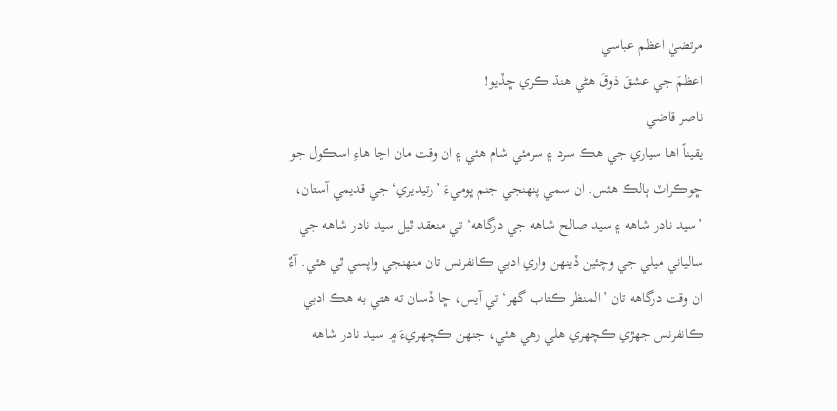مرتضيٰ اعظم عباسي
اعظمَ جي عشقَ ذوقَ هڻي هنڌ ڪري ڇڏيو!
ناصر قاضي
يقيناً اها سياري جي هڪ سرد ۽ سرمئي شام هئي ۽ ان وقت مان اڃا هاءِ اسڪول جو ڇوڪراٽ ٻالڪ هئس. ان سمي پنهنجي جنم ڀوميءَ ’رتيديري‘ جي قديمي آستان، ’سيد نادر شاهه ۽ سيد صالح شاهه جي درگاهه‘ تي منعقد ٿيل سيد نادر شاهه جي سالياني ميلي جي وچئين ڏينهن واري ادبي ڪانفرنس تان منهنجي واپسي ٿي هئي. آءٌ ان وقت درگاهه تان ’المنظر ڪتاب گھر‘ تي آيس، ڇا ڏسان ته هتي به هڪ ادبي ڪانفرنس جهڙي ڪچهري هلي رهي هئي، جنهن ڪچهريءَ ۾ سيد نادر شاهه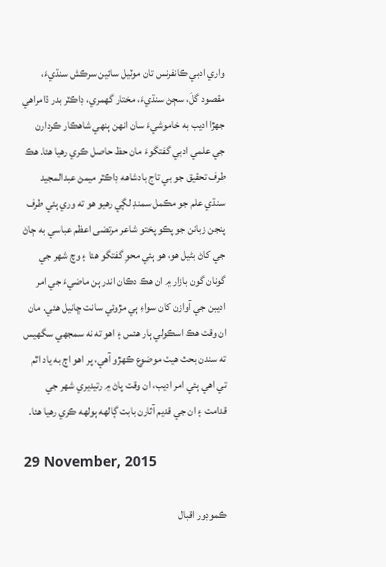واري ادبي ڪانفرنس تان موٽيل سائين سرڪش سنڌيءَ، مقصود گلَ، سڄڻ سنڌيءَ، مختار گھمري، ڊاڪٽر بدر ڌامراهي جهڙا اديب به خاموشيءَ سان انهن ٻنهي شاهڪار ڪردارن جي علمي ادبي گفتگوءَ مان حظ حاصل ڪري رهيا هئا. هڪ طرف تحقيق جو بي تاج بادشاهه ڊاڪٽر ميمڻ عبدالمجيد سنڌي علم جو مڪمل سمنڊ لڳي رهيو هو ته وري ٻئي طرف پنجن زبانن جو پڪو پختو شاعر مرتضى اعظم عباسي به ڄاڻ جي کاڻ بڻيل هو، هو ٻئي محوِ گفتگو هئا ۽ وچ شهر جي گونان گون بازار ۾ ان هڪ دڪان اندر ٻن ماضيءَ جي امر اديبن جي آوازن کان سواءِ ٻي مڙوئي سانت ڇانيل هئي. مان ان وقت هڪ اسڪولي ٻار هئس ۽ اهو ته نه سمجھي سگھيس ته سندن بحث هيٺ موضوع ڪهڙو آهي، پر اهو اڄ به ياد اٿم تي اهي ٻئي امر اديب، ان وقت پاڻ ۾ رتيديري شهر جي قدامت ۽ ان جي قديم آثارن بابت ڳالهه ٻولهه ڪري رهيا هئا.

29 November, 2015

ڪموڊور اقبال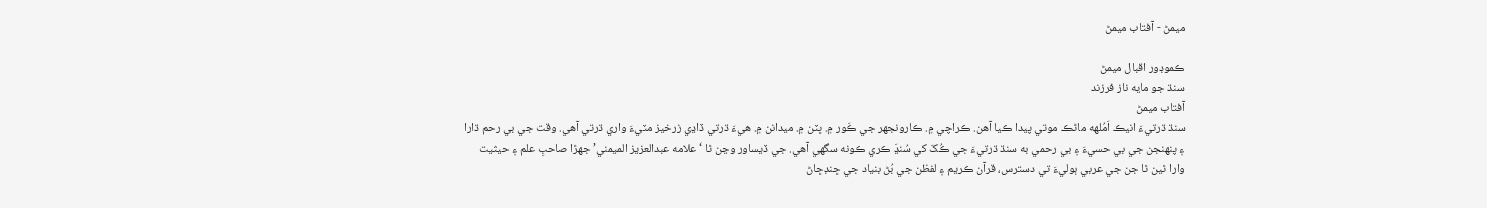ميمڻ - آفتاب ميمڻ

ڪموڊور اقبال ميمڻ
سنڌ جو مايه ناز فرزند
آفتاب ميمڻ
سنڌ ڌرتيءَ انيڪ اَمُلهه ماڻڪ موتي پيدا ڪيا آهن. ڪراچي ۾. ڪارونجهر جي ڪَور ۾. ڀٽن ۾. ميدانن ۾. هيءَ ڌرتي ڏاڍي زرخيز مٽيءَ واري ڌرتي آهي. وقت جي بي رحم ڌارا ۽ پنهنجن جي بي حسيءَ ۽ بي رحمي به سنڌ ڌرتيءَ جي ڪُکَ کي سُنڍَ ڪري ڪونه سگهي آهي. جي ڏيساور وڃن ٿا ‘علامه عبدالعزيز الميمني’ جهڙا صاحبِ علم ۽ حيثيت وارا ٿين ٿا جن جي عربي ٻوليءَ تي دسترس، قرآن ڪريم ۽ لفظن جي بُڻ بنياد جي ڇنڊڇاڻ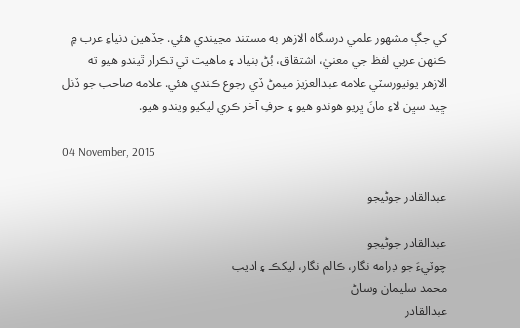کي جڳ مشهور علمي درسگاه الازهر به مستند مڃيندي هئي. جڏهين دنياءِ عرب ۾ ڪنهن عربي لفظ جي معنيٰ، اشتقاق، بُڻ بنياد ۽ ماهيت تي تڪرار ٿيندو هيو ته الازهر يونيورسٽي علامه عبدالعزيز ميمڻ ڏي رجوع ڪندي هئي. علامه صاحب جو ڏنل ڇيد سڀن لاءِ مانَ ڀريو هوندو هيو ۽ حرفِ آخر ڪري ليکيو ويندو هيو.

04 November, 2015

عبدالقادر جوڻيجو

عبدالقادر جوڻيجو
چوٽيءَ جو ڊرامه نگار، ڪالم نگار، ليکڪ ۽ اديب
محمد سليمان وساڻ
عبدالقادر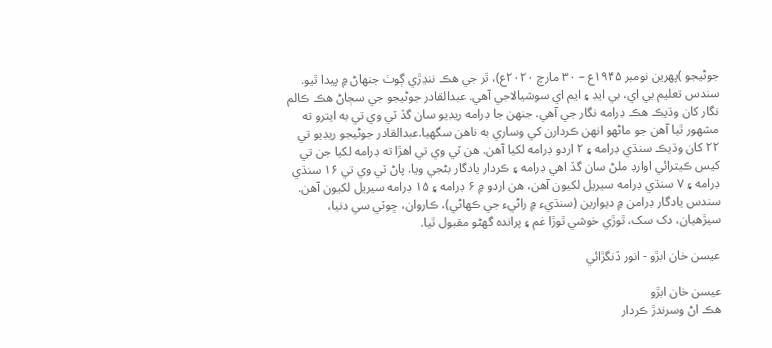جوڻيجو )پهرين نومبر ۱۹۴۵ع – ۳۰ مارچ ۲۰۲۰ع)، ٿر جي هڪ ننڍڙي ڳوٺ جنھاڻ ۾ پيدا ٿيو. سندس تعليم بي اي، بي ايڊ ۽ ايم اي سوشيالاجي آهي. عبدالقادر جوڻيجو جي سڄاڻ هڪ ڪالم نگار کان وڌيڪ هڪ ڊرامه نگار جي آهي. جنهن جا ڊرامه ريڊيو سان گڏ ٽي وي تي به ايترو ته مشهور ٿيا آهن جو ماڻهو انهن ڪردارن کي وساري به ناهن سگهيا.عبدالقادر جوڻيجو ريڊيو تي ۲۲ کان وڌيڪ سنڌي ڊرامه ۽ ۲ اردو ڊرامه لکيا آهن. هن ٽي وي تي اهڙا ته ڊرامه لکيا جن تي کيس ڪيترائي اوارڊ ملڻ سان گڏ اهي ڊرامه ۽ ڪردار يادگار بڻجي ويا. پاڻ ٽي وي تي ۱۶ سنڌي ڊرامه ۽ ۷ سنڌي ڊرامه سيريل لکيون آهن، هن اردو ۾ ۶ ڊرامه ۽ ۱۵ ڊرامه سيريل لکيون آهن. سندس يادگار ڊرامن ۾ ديوارين (سنڌيء ۾ راڻيء جي ڪهاڻي)، ڪاروان، ڇوٽي سي دنيا، سيڙهيان، دک سک، ٿوڙي خوشي ٿوڙا غم ۽ پرانده گهڻو مقبول ٿيا.

عيسن خان ابڙو - انور ڏنگڙائي

عيسن خان ابڙو
هڪ اڻ وسرندڙ ڪردار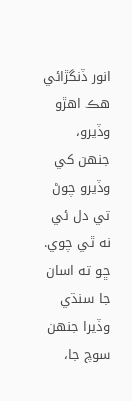انور ڏنگڙائي
هڪ اهڙو وڏيرو، جنهن کي وڏيرو چوڻ تي دل ئي نه ٿي چوي. ڇو ته اسان جا سنڌي وڏيرا جنهن سوچ جا،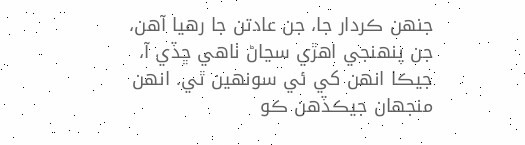جنهن ڪردار جا، جن عادتن جا رهيا آهن، جن پنهنجي اهڙي سڃاڻ ٺاهي ڇڏي آ، جيڪا انهن کي ئي سونهين ٿي. انهن منجھان جيڪڏهن ڪو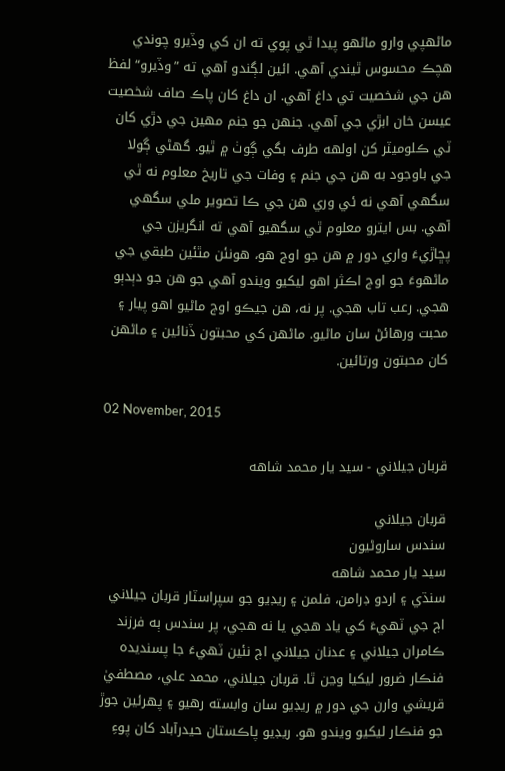ماڻهپي وارو ماڻهو پيدا ٿي پوي ته ان کي وڏيرو چوندي هچڪ محسوس ٿيندي آهي. ائين لڳندو آهي ته ”وڏيرو“ لفظ هن جي شخصيت تي داغ آهي. ان داغ کان پاڪ صاف شخصيت عيسن خان ابڙي جي آهي. جنهن جو جنم مهين جي دڙي کان ٽي ڪلوميٽر کن اولهه طرف بگي ڳوٺ ۾ ٿيو. گهڻي ڳولا جي باوجود به هن جي جنم ۽ وفات جي تاريخ معلوم نه ٿي سگهي آهي نه ئي وري هن جي ڪا تصوير ملي سگهي آهي. بس ايترو معلوم ٿي سگهيو آهي ته انگريزن جي پڇاڙيءَ واري دور ۾ هن جو اوج هو، هونئن مٿئين طبقي جي ماڻهوءَ جو اوج اڪثر اهو ليکيو ويندو آهي جو هن جو دٻدٻو هجي. رعب تاب هجي. پر نه، هن جيڪو اوج ماڻيو اهو پيار ۽ محبت ورهائڻ سان ماڻيو. ماڻهن کي محبتون ڏنائين ۽ ماڻهن کان محبتون ورتائين.

02 November, 2015

قربان جيلاني - سيد يار محمد شاهه

قربان جيلاني
سندس ساروڻيون
سيد يار محمد شاهه
سنڌي ۽ اردو ڊرامن، فلمن ۽ ريڊيو جو سپراسٽار قربان جيلاني اڄ جي ٽهيءَ کي ياد هجي يا نه هجي، پر سندس ٻه فرزند ڪامران جيلاني ۽ عدنان جيلاني اڄ نئين ٽهيءَ جا پسنديده فنڪار ضرور ليکيا وڃن ٿا. قربان جيلاني، محمد علي، مصطفيٰ قريشي وارن جي دور ۾ ريڊيو سان وابسته رهيو ۽ پهرئين جوڙ جو فنڪار ليکيو ويندو هو. ريڊيو پاڪستان حيدرآباد کان پوءِ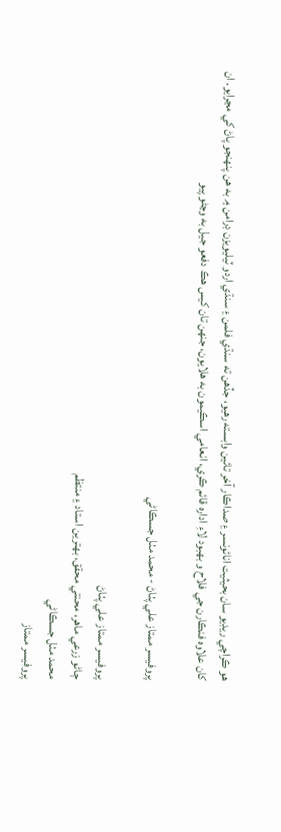هو ڪراچي ريڊيو سان بحيثيت انائونسر ۽ صداڪار آخر تائين وابسته رهيو، جڏهن ته سنڌي فلمن ۽ سنڌي اردو ٽيليويزن ڊرامن ۾ به هن پنهنجو پاڻ کي مڃرايو. ان کان علاوه فنڪارن جي فلاح و بهبود لاءِ اداره قائم ڪري، انعامي اسڪيمون به هلايون، جنهن تان کيس هڪ دفعو جيل به وڃڻو پيو

پروفيسر ممتاز علي پٺاڻ - محمد مٺل جسڪاڻي

پروفيسر ممتاز علي پٺاڻ
ڄاڻو زرعي ماهر، محنتي محقق، بهترين استاد ۽ منتظم
محمد مٺل جسڪاڻي
پروفيسر ممتاز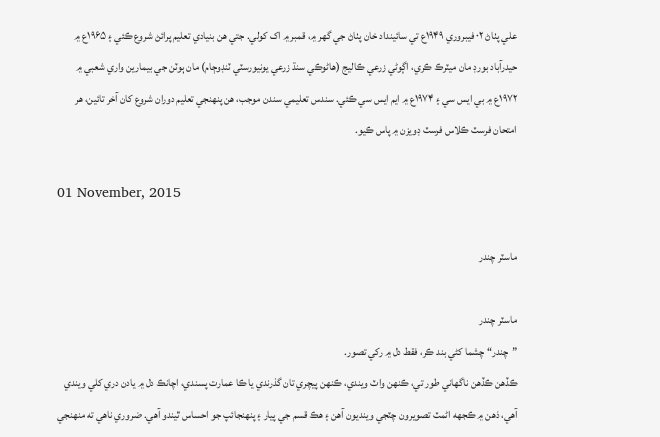علي پٺاڻ ۰۲ فيبروري ۱۹۴۹ع تي سائينداد خان پٺاڻ جي گهر ۾، قمبر ۾ اک کولي. جتي هن بنيادي تعليم پرائڻ شروع ڪئي ۽ ۱۹۶۵ع ۾ حيدرآباد بورڊ مان ميٽرڪ ڪري، اڳوڻي زرعي ڪاليج (هاڻوڪي سنڌ زرعي يونيورسٽي ٽنڊوڄام) مان ٻوٽن جي بيمارين واري شعبي ۾ ۱۹۷۲ع ۾ بي ايس سي ۽ ۱۹۷۴ع ۾ ايم ايس سي ڪئي. سندس تعليمي سندن موجب، هن پنهنجي تعليم دوران شروع کان آخر تائين، هر امتحان فرسٽ ڪلاس فرسٽ ڊويزن ۾ پاس ڪيو.

01 November, 2015

ماسٽر چندر

ماسٽر چندر
”چندر“ چشما کڻي بند ڪر، فقط دل ۾ رکي تصور.
ڪڏهن ڪڏهن ناگهاني طور تي، ڪنهن واٽ ويندي، ڪنهن پيچري تان گذرندي يا ڪا عمارت پسندي، اچانڪ دل ۾ يادن دري کلي ويندي آهي، ذهن ۾ ڪجھه اڻمٽ تصويرون چٽجي وينديون آهن ۽ هڪ قسم جي پيار ۽ پنهنجائپ جو احساس ٿيندو آهي. ضروري ناهي ته منهنجي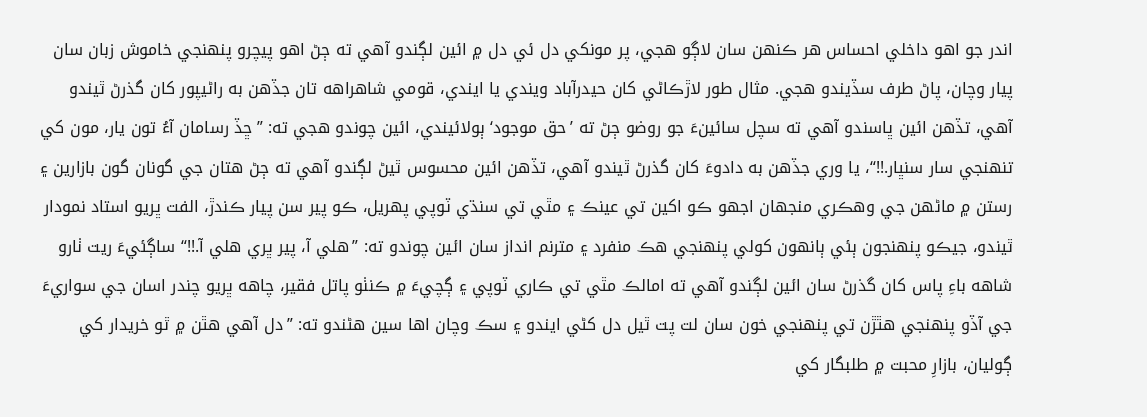اندر جو اهو داخلي احساس هر ڪنهن سان لاڳو هجي، پر مونکي دل ئي دل ۾ ائين لڳندو آهي ته ڄڻ اهو پيچرو پنهنجي خاموش زبان سان پيار وچان، پاڻ طرف سڏيندو هجي. مثال طور لاڙڪاڻي کان حيدرآباد ويندي يا ايندي، قومي شاهراهه تان جڏهن به راڻيپور کان گذرڻ ٿيندو آهي، تڏهن ائين ڀاسندو آهي ته سچل سائينءَ جو روضو ڄڻ ته ’حق موجود‘ ٻولائيندي، ائين چوندو هجي ته: ”ڇڏ رسامان آءُ تون يار، مون کي تنهنجي سار سنڀار.!!“، يا وري جڏهن به دادوءَ کان گذرڻ ٿيندو آهي، تڏهن ائين محسوس ٿيڻ لڳندو آهي ته ڄڻ هتان جي گونان گون بازارين ۽ رستن ۾ ماڻهن جي وهڪري منجھان اجھو ڪو اکين تي عينڪ ۽ مٿي تي سنڌي ٽوپي پهريل، ڪو پير سن پيار ڪندڙ، الفت ڀريو استاد نمودار ٿيندو، جيڪو پنهنجون ٻئي ٻانهون کولي پنهنجي هڪ منفرد ۽ مترنم انداز سان ائين چوندو ته: ”هلي آ، پير ڀري هلي آ.!!“ ساڳئيءَ ريت ٺارو شاهه باءِ پاس کان گذرڻ سان ائين لڳندو آهي ته امالڪ مٿي تي ڪاري ٽوپي ۽ ڳچيءَ ۾ ڪنٺو پاتل فقير، چاهه ڀريو چندر اسان جي سواريءَ جي آڏو پنهنجي هٿڙن تي پنهنجي خون سان لت پت ٿيل دل کڻي ايندو ۽ سڪ وچان اها سين هڻندو ته: ”دل آهي هٿن ۾ ٿو خريدار کي ڳوليان، بازارِ محبت ۾ طلبگار کي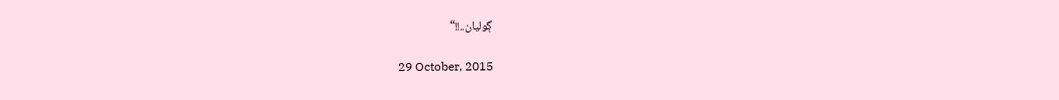ڳوليان..!!“

29 October, 2015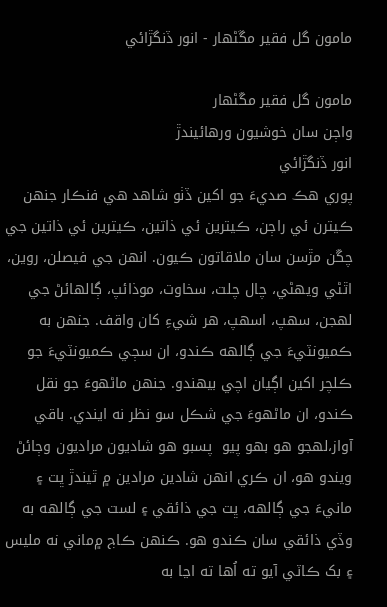مامون گل فقير مڱڻهار - انور ڏنگڙائي

مامون گل فقير مڱڻهار
واڄن سان خوشيون ورهائيندڙ
انور ڏنگڙائي
پوري هڪ صديءَ جو اکين ڏٺو شاهد هي فنڪار جنهن ڪيترن ئي راڄن، ڪيترين ئي ذاتين، ڪيترين ئي ذاتين جي چڱن مڙسن سان ملاقاتون ڪيون. انهن جي فيصلن، روين، اٿڻي ويهڻي، چال چلت، سخاوت، موذائپ، ڳالهائڻ جي لهجن، سهپ، اسهپ، هر شيءِ کان واقف. جنهن به ڪميونٽيءَ جي ڳالهه ڪندو، ان سڄي ڪميونٽيءَ جو ڪلچر اکين اڳيان اچي بيهندو. جنهن ماڻهوءَ جو نقل ڪندو، ان ماڻهوءَ جي شڪل سو نظر نه ايندي. باقي آواز،لهجو هو بهو پيو  پسبو هو شاديون مراديون وڄائڻ ويندو هو، ان ڪري انهن شادين مرادين ۾ ٿيندڙ ڀت ۽ مانيءَ جي ڳالهه، ڀت جي ذائقي ۽ لست جي ڳالهه به وڏي ذائقي سان ڪندو هو. ڪنهن ڪاڄ ۾ماني نه مليس ۽ بک ڪاٽي آيو ته اُها ته اڃا به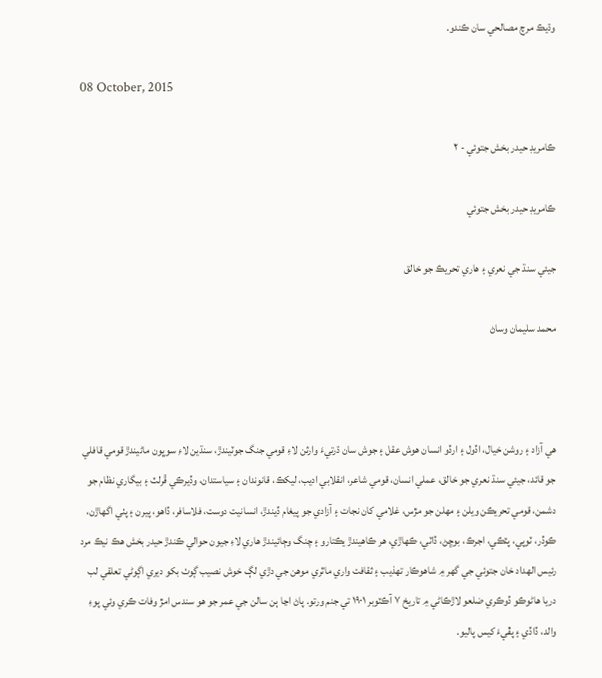وڌيڪ مرچ مصالحي سان ڪندو.

08 October, 2015

ڪامريڊ حيدر بخش جتوئي - ۲

ڪامريڊ حيدر بخش جتوئي

جيئي سنڌ جي نعري ۽ هاري تحريڪ جو خالق

محمد سليمان وساڻ



هي آزاد ۽ روشن خيال، اڏول ۽ ارڏو انسان هوش عقل ۽ جوش سان ڌرتيءَ وارثن لاءِ قومي جنگ جوٽيندڙ، سنڌين لاءِ سوڀون ماڻيندڙ قومي قافلي جو قائد، جيئي سنڌ نعري جو خالق، عملي انسان، قومي شاعر، انقلابي اديب، ليکڪ، قانوندان ۽ سياستدان، وڏيرڪي ڦرلٽ ۽ بيگاري نظام جو دشمن، قومي تحريڪن ويلن ۽ مهلن جو مڙس، غلامي کان نجات ۽ آزادي جو پيغام ڏيندڙ، انسانيت دوست، فلاسافر، ڏاهو، پيرن ۽ پٺي اگهاڙن، ڪوڏر، ٽوپي، پٽڪي، اجرڪ، بوڇڻ، ڏاٽي، ڪهاڙي، هر ڪاهيندڙ يڪتارو ۽ چنگ وڄائيندڙ هاري لاءِ جيون حوالي ڪندڙ حيدر بخش هڪ نيڪ مرد رئيس الهداد خان جتوئي جي گهر ۾ شاهوڪار تهذيب ۽ ثقافت واري ماٿري موهن جي دڙي لڳ خوش نصيب ڳوٺ بکو ديري اڳوڻي تعلقي لب دريا هاڻوڪو ڏوڪري ضلعو لاڙڪاڻي ۾ تاريخ ۷ آڪٽوبر ۱۹۰۱ تي جنم ورتو. پاڻ اڃا ٻن سالن جي عمر جو هو سندس امڙ وفات ڪري وئي پوءِ والد، ڏاڏي ۽ پڦيءَ کيس پاليو.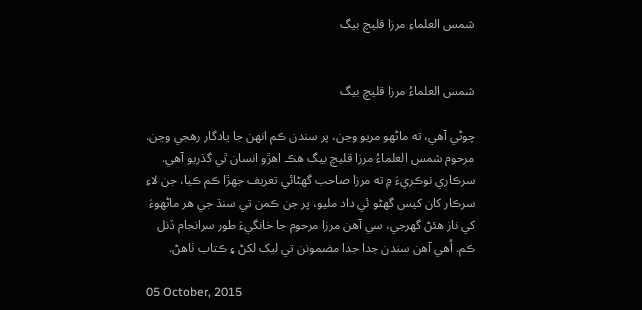شمس العلماءِ مرزا قليچ بيگ


شمس العلماءُ مرزا قليچ بيگ

چوڻي آهي، ته ماڻهو مريو وڃن، پر سندن ڪم انهن جا يادگار رهجي وڃن. مرحوم شمس العلماءُ مرزا قليچ بيگ هڪ اهڙو انسان ٿي گذريو آهي.
سرڪاري نوڪريءَ ۾ ته مرزا صاحب گهڻائي تعريف جهڙا ڪم ڪيا، جن لاءِ سرڪار کان کيس گهڻو ئي داد مليو، پر جن ڪمن تي سنڌ جي هر ماڻهوءَ کي ناز هئڻ گهرجي، سي آهن مرزا مرحوم جا خانگيءَ طور سرانجام ڏنل ڪم. اُهي آهن سندن جدا جدا مضمونن تي ليک لکڻ ۽ ڪتاب ٺاهڻ.

05 October, 2015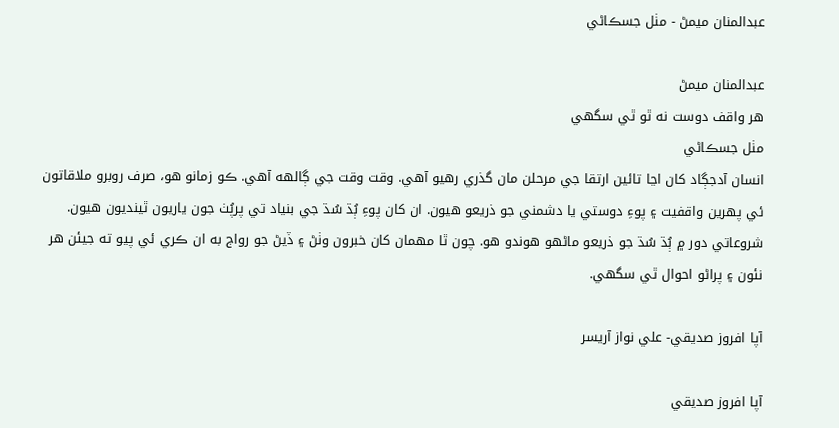عبدالمنان ميمڻ - مٺل جسڪاڻي

عبدالمنان ميمڻ
هر واقف دوست نه ٿو ٿي سگهي
مٺل جسڪاڻي
انسان آدجڳاد کان اڃا تائين ارتقا جي مرحلن مان گذري رهيو آهي. وقت وقت جي ڳالهه آهي. ڪو زمانو هو، صرف روبرو ملاقاتون ئي پهرين واقفيت ۽ پوءِ دوستي يا دشمني جو ذريعو هيون. ان کان پوءِ ٻُڌ سُڌ جي بنياد تي پرپُٺ جون ياريون ٿينديون هيون. شروعاتي دور ۾ ٻُڌ سُڌ جو ذريعو ماڻهو هوندو هو. چون ٿا مهمان کان خبرون وٺڻ ۽ ڏيڻ جو رواج به ان ڪري ئي پيو ته جيئن هر نئون ۽ پراڻو احوال ٿي سگهي.

آپا افروز صديقي- علي نواز آريسر

آپا افروز صديقي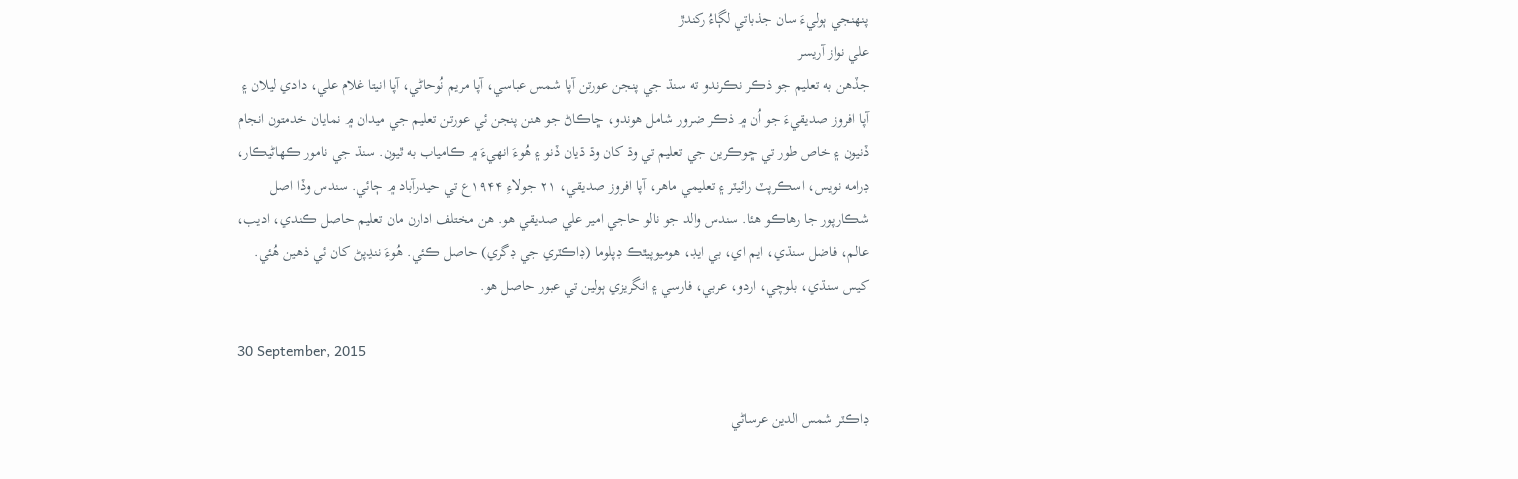پنهنجي ٻوليءَ سان جذباتي لڳاءُ رکندڙ
علي نواز آريسر
جڏهن به تعليم جو ذڪر نڪرندو ته سنڌ جي پنجن عورتن آپا شمس عباسي، آپا مريم نُوحاڻي، آپا انيتا غلام علي، دادي ليلان ۽ آپا افروز صديقيءَ جو اُن ۾ ذڪر ضرور شامل هوندو، ڇاڪاڻ جو هنن پنجن ئي عورتن تعليم جي ميدان ۾ نمايان خدمتون انجام ڏنيون ۽ خاص طور تي ڇوڪرين جي تعليم تي وڌ کان وڌ ڌيان ڏنو ۽ هُوءَ انهيءَ ۾ ڪامياب به ٿيون. سنڌ جي نامور ڪهاڻيڪار، ڊرامه نويس، اسڪرپٽ رائيٽر ۽ تعليمي ماهر، آپا افروز صديقي، ۲۱ جولاءِ ۱۹۴۴ع تي حيدرآباد ۾ ڄائي. سندس وڏا اصل شڪارپور جا رهاڪو هئا. سندس والد جو نالو حاجي امير علي صديقي هو. هن مختلف ادارن مان تعليم حاصل ڪندي، اديب، عالم، فاضل سنڌي، ايم اي، بي ايڊ، هوميوپيٿڪ ڊپلوما (ڊاڪٽري جي ڊگري) حاصل ڪئي. هُوءَ ننڍپڻ کان ئي ذهين هُئي. کيس سنڌي، بلوچي، اردو، عربي، فارسي ۽ انگريزي ٻولين تي عبور حاصل هو.

30 September, 2015

ڊاڪٽر شمس الدين عرساڻي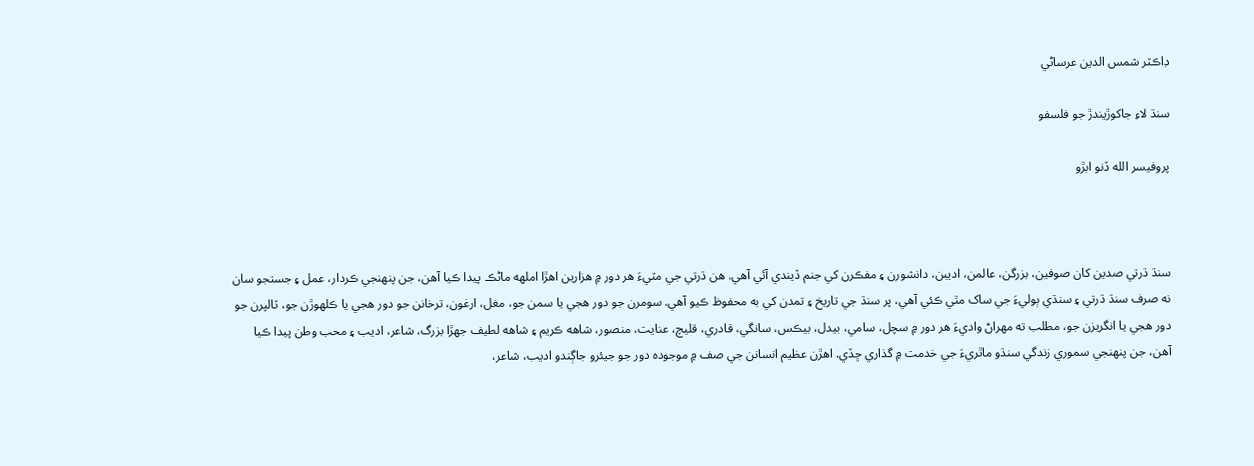ڊاڪٽر شمس الدين عرساڻي

سنڌ لاءِ جاکوڙيندڙ جو فلسفو

پروفيسر الله ڏنو ابڙو



سنڌ ڌرتي صدين کان صوفين، بزرگن، عالمن، اديبن، دانشورن ۽ مفڪرن کي جنم ڏيندي آئي آهي. هن ڌرتي جي مٽيءَ هر دور ۾ هزارين اهڙا املهه ماڻڪ پيدا ڪيا آهن، جن پنهنجي ڪردار، عمل ۽ جستجو سان نه صرف سنڌ ڌرتي ۽ سنڌي ٻوليءَ جي ساک مٿي ڪئي آهي، پر سنڌ جي تاريخ ۽ تمدن کي به محفوظ ڪيو آهي. سومرن جو دور هجي يا سمن جو، مغل، ارغون، ترخانن جو دور هجي يا ڪلهوڙن جو، ٽالپرن جو دور هجي يا انگريزن جو، مطلب ته مهراڻ واديءَ هر دور ۾ سچل، سامي، بيدل، بيڪس، سانگي، قادري، قليچ، عنايت، منصور، شاهه ڪريم ۽ شاهه لطيف جھڙا بزرگ، شاعر، اديب ۽ محب وطن پيدا ڪيا آهن، جن پنهنجي سموري زندگي سنڌو ماٿريءَ جي خدمت ۾ گذاري ڇڏي. اهڙن عظيم انسانن جي صف ۾ موجوده دور جو جيئرو جاڳندو اديب، شاعر،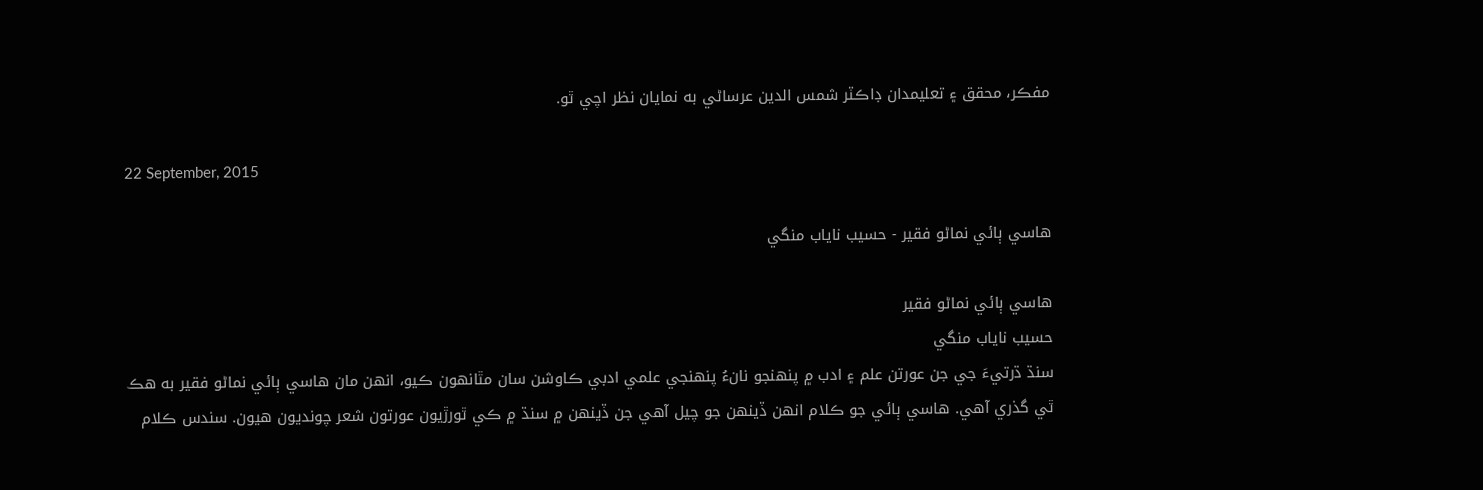مفڪر، محقق ۽ تعليمدان ڊاڪٽر شمس الدين عرساڻي به نمايان نظر اچي ٿو.

22 September, 2015

هاسي ٻائي نماڻو فقير - حسيب ناياب منگي

هاسي ٻائي نماڻو فقير
حسيب ناياب منگي
سنڌ ڌرتيءَ جي جن عورتن علم ۽ ادب ۾ پنهنجو نانءُ پنهنجي علمي ادبي ڪاوشن سان مٿانهون ڪيو، انهن مان هاسي ٻائي نماڻو فقير به هڪ ٿي گذري آهي. هاسي ٻائي جو ڪلام انهن ڏينهن جو چيل آهي جن ڏينهن ۾ سنڌ ۾ ڪي ٿورڙيون عورتون شعر چونديون هيون. سندس ڪلام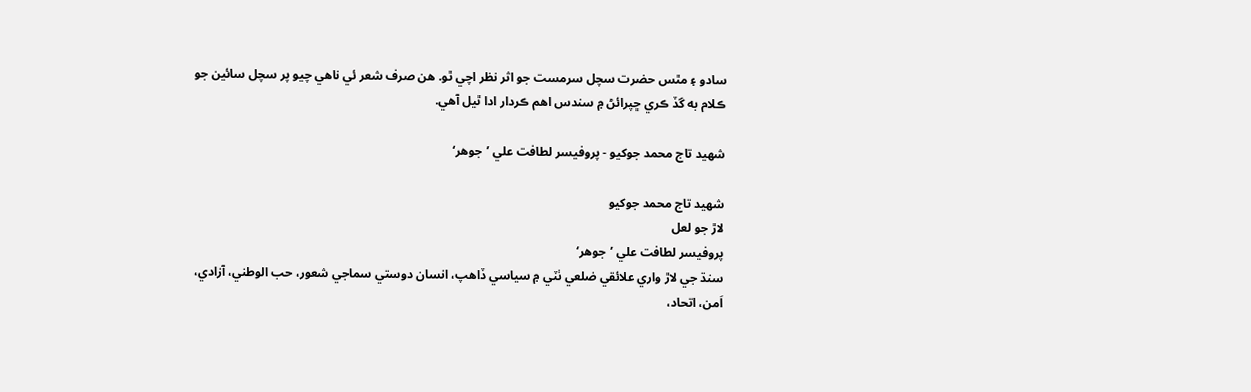سادو ۽ مٿس حضرت سچل سرمست جو اثر نظر اچي ٿو. هن صرف شعر ئي ناهي چيو پر سچل سائين جو ڪلام به گڏ ڪري ڇپرائڻ ۾ سندس اهم ڪردار ادا ٿيل آهي.

شهيد تاج محمد جوکيو - پروفيسر لطافت علي ’جوهر‘

شهيد تاج محمد جوکيو
لاڙ جو لعل
پروفيسر لطافت علي ’جوهر‘
سنڌ جي لاڙ واري علائقي ضلعي ٺٽي ۾ سياسي ڏاهپ، انسان دوستي سماجي شعور، حب الوطني، آزادي، اَمن، اتحاد،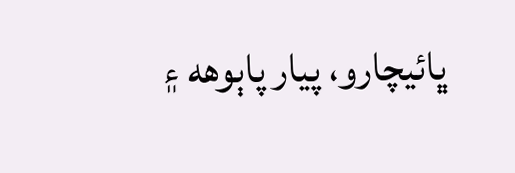ڀائيچارو، پيار پاٻوهه ۽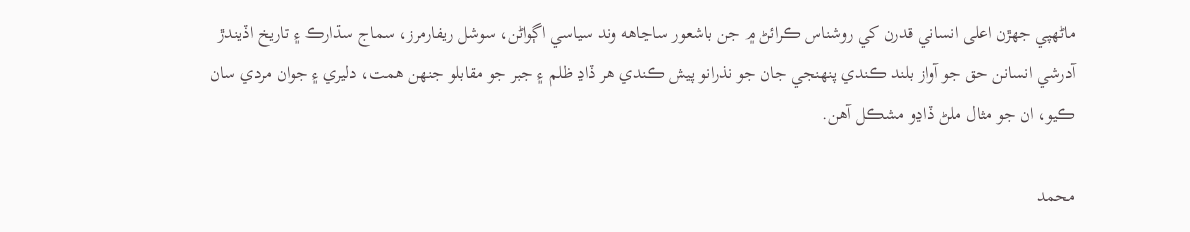ماڻهپي جهڙن اعلى انساني قدرن کي روشناس ڪرائڻ ۾ جن باشعور ساڃاهه وند سياسي اڳواڻن، سوشل ريفارمرز، سماج سڌارڪ ۽ تاريخ اڏيندڙ آدرشي انسانن حق جو آواز بلند ڪندي پنهنجي جان جو نذرانو پيش ڪندي هر ڏاڍ ظلم ۽ جبر جو مقابلو جنهن همت، دليري ۽ جوان مردي سان ڪيو، ان جو مثال ملڻ ڏاڍو مشڪل آهن.

محمد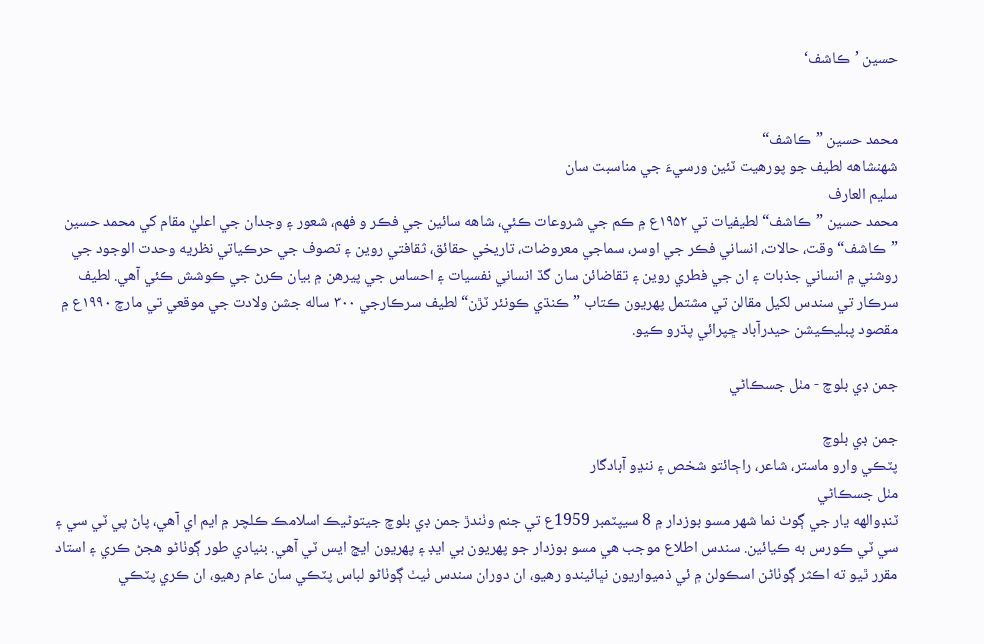حسين ’ڪاشف‘


محمد حسين ”ڪاشف“
شهنشاهه لطيف جو پورهيت ٽئين ورسيءَ جي مناسبت سان
سليم العارف
محمد حسين ”ڪاشف“ لطيفيات تي ۱۹۵۲ع ۾ ڪم جي شروعات ڪئي، شاهه سائين جي فڪر و فهم، شعور ۽ وجدان جي اعليٰ مقام کي محمد حسين ”ڪاشف“ وقت، حالات، انساني فڪر جي اوسر، سماجي معروضات، تاريخي حقائق، ثقافتي روين ۽ تصوف جي حرڪياتي نظريه وحدت الوجود جي روشني ۾ انساني جذبات ۽ ان جي فطري روين ۽ تقاضائن سان گڏ انساني نفسيات ۽ احساس جي پيرهن ۾ بيان ڪرڻ جي ڪوشش ڪئي آهي. لطيف سرڪار تي سندس لکيل مقالن تي مشتمل پهريون ڪتاب ”ڪنڌي ڪونئر ٽڙن“ لطيف سرڪارجي ۳۰۰ ساله جشن ولادت جي موقعي تي مارچ ۱۹۹۰ع ۾ مقصود پبليڪيشن حيدرآباد ڇپرائي پڌرو ڪيو.

جمن ڊي بلوچ - مٺل جسڪاڻي

جمن ڊي بلوچ
پٽڪي وارو ماستر، شاعر، راڄائتو شخص ۽ ننڍو آبادگار
مٺل جسڪاڻي
ٽنڊوالهه يار جي ڳوٺ نما شهر مسو بوزدار ۾ 8 سيپٽمبر 1959ع تي جنم وٺندڙ جمن ڊي بلوچ جيتوڻيڪ اسلامڪ ڪلچر ۾ ايم اي آهي، پاڻ پي ٽي سي ۽ سي ٽي ڪورس به ڪيائين. سندس اطلاع موجب هي مسو بوزدار جو پهريون بي ايڊ ۽ پهريون ايڇ ايس ٽي آهي. بنيادي طور ڳوٺاڻو هجڻ ڪري ۽ استاد مقرر ٿيو ته اڪثر ڳوٺاڻن اسڪولن ۾ ئي ذميواريون نڀائيندو رهيو، ان دوران سندس ٺيٺ ڳوٺاڻو لباس پٽڪي سان عام رهيو، ان ڪري پٽڪي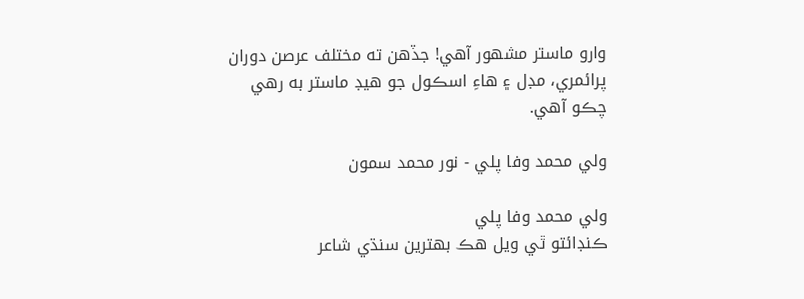وارو ماستر مشهور آهي! جڏهن ته مختلف عرصن دوران پرائمري، مڊل ۽ هاءِ اسڪول جو هيڊ ماستر به رهي چڪو آهي.

ولي محمد وفا پلي - نور محمد سمون

ولي محمد وفا پلي
ڪنڊائتو ٿي ويل ھڪ بھترين سنڌي شاعر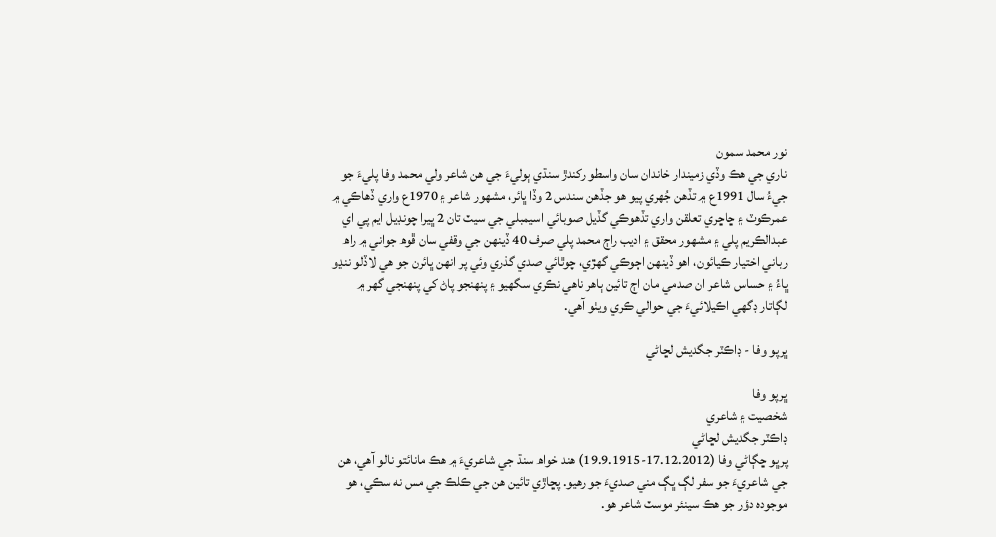نور محمد سمون
ناري جي هڪ وڏي زميندار خاندان سان واسطو رکندڙ سنڌي ٻوليءَ جي هن شاعر ولي محمد وفا پليءَ جو جيءُ سال 1991ع ۾ تڏهن جُهري پيو هو جڏهن سندس 2 وڏا ڀائر، مشهور شاعر ۽ 1970ع واري ڏهاڪي ۾ عمرڪوٽ ۽ ڇاڇري تعلقن واري تڏهوڪي گڏيل صوبائي اسيمبلي جي سيٽ تان 2 ڀيرا چونڊيل ايم پي اي عبدالڪريم پلي ۽ مشهور محقق ۽ اديب راڄ محمد پلي صرف 40 ڏينهن جي وقفي سان ڦوھ جواني ۾ راھ رباني اختيار ڪيائون، اهو ڏينهن اڄوڪي گهڙي، چوٿائي صدي گذري وئي پر انهن ڀائرن جو هي لاڏلو ننڍو ڀاءُ ۽ حساس شاعر ان صدمي مان اڄ تائين ٻاهر ناهي نڪري سگهيو ۽ پنهنجو پاڻ کي پنهنجي گهر ۾ لڳاتار ڊگهي اڪيلائيءَ جي حوالي ڪري ويٺو آهي.

ڀرپو وفا - ڊاڪٽر جگديش لڇاڻي

ڀرپو وفا
شخصيت ۽ شاعري
ڊاڪٽر جگديش لڇاڻي
پرڀو ڇڳاڻي وفا (17.12.2012-19.9.1915) هند خواھ سنڌ جي شاعريءَ ۾ هڪ مانائتو نالو آهي، هن جي شاعريءَ جو سفر لڳ ڀڳ مني صديءَ جو رهيو. پڇاڙي تائين هن جي ڪلڪ جي مس نه سڪي، هو موجوده دؤر جو هڪ سينئر موسٽ شاعر هو.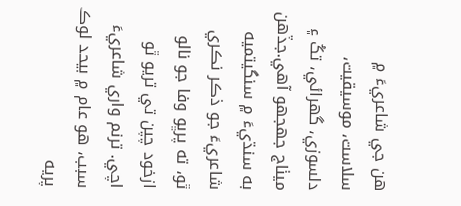هن جي شاعريءَ ۾ سلاست، موسيقيت، دلسوزي، گهرائي، تکُ ۽ ميٺاج جهجهو آهي.جڏهن به سنڌيءَ ۾ سنگيتميه شاعريءَ جو ذڪر نڪري ٿو، ته پرڀو وفا جو نالو ازخود چپن تي تريو ٿو اچي. ترنم واري شاعريءَ سبب، هو عام ۾ بيحد لوڪ پريه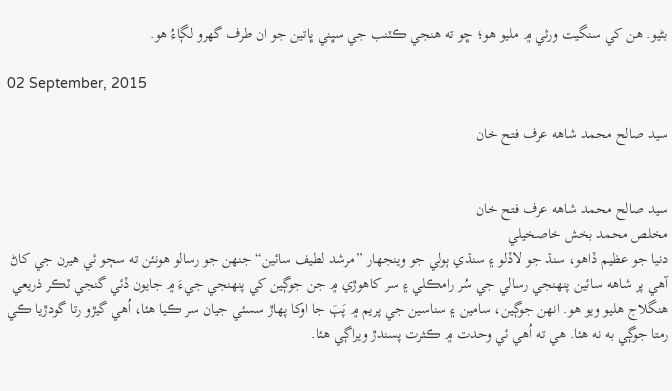بڻيو. هن کي سنگيت ورثي ۾ مليو هو؛ ڇو ته هنجي ڪٽنب جي سڀني ڀاتين جو ان طرف گهرو لڳاءُ هو.

02 September, 2015

سيد صالح محمد شاهه عرف فتح خان


سيد صالح محمد شاهه عرف فتح خان
مخلص محمد بخش خاصخيلي
دنيا جو عظيم ڏاهو، سنڌ جو لاڏلو ۽ سنڌي ٻولي جو وينجهار ”مرشد لطيف سائين“ جنهن جو رسالو هونئن ته سڄو ئي هيرن جي کاڻ آهي پر شاهه سائين پنهنجي رسالي جي سُر رامڪلي ۽ سر کاهوڙي ۾ جن جوڳين کي پنهنجي جيءَ ۾ جايون ڏئي گنجي ٽڪر ذريعي هنگلاج هليو ويو هو. انهن جوڳين، سامين ۽ سناسين جي پريم ۾ پَٻَ جا اوکا پهاڙ سسئي جيان سر ڪيا هئا، اُهي گيڙو رتا گودڙيا ڪي رمتا جوڳي به نه هئا. هي ته اُهي ئي وحدت ۾ ڪثرت پسندڙ ويراڳي هئا.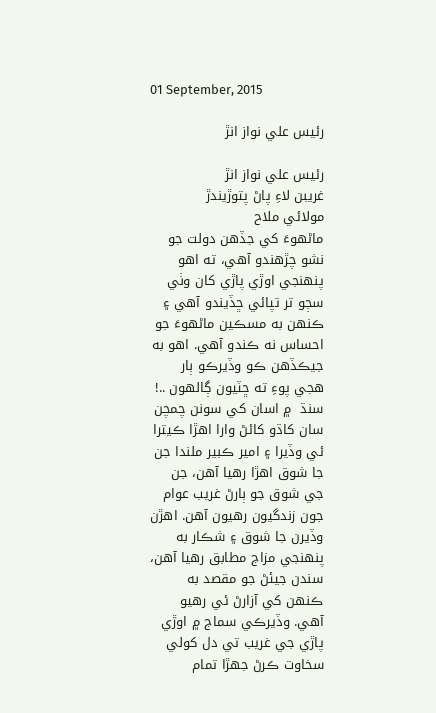01 September, 2015

رئيس علي نواز انڙ

رئيس علي نواز انڙ
غريبن لاءِ پاڻ پتوڙيندڙ
مولائي ملاح
ماڻهوءَ کي جڏهن دولت جو نشو چڙهندو آهي، ته اهو پنهنجي اوڙي پاڙي کان وٺي سڄو تر تپائي ڇڏيندو آهي ۽ ڪنهن به مسڪين ماڻهوءَ جو احساس نه ڪندو آهي. اهو به جيڪڏهن ڪو وڏيرڪو ٻار هجي پوءِ ته ڇٽيون ڳالهون ..! سنڌ  ۾ اسان کي سونن چمچن سان کاڌو کائڻ وارا اهڙا ڪيترا ئي وڏيرا ۽ امير ڪبير ملندا جن جا شوق اهڙا رهيا آهن، جن جي شوق جو ٻارڻ غريب عوام جون زندگيون رهيون آهن. اهڙن وڏيرن جا شوق ۽ شڪار به پنهنجي مزاج مطابق رهيا آهن، سندن جيئڻ جو مقصد به ڪنهن کي آزارڻ ئي رهيو آهي. وڏيرڪي سماج ۾ اوڙي پاڙي جي غريب تي دل کولي سخاوت ڪرڻ جهڙا تمام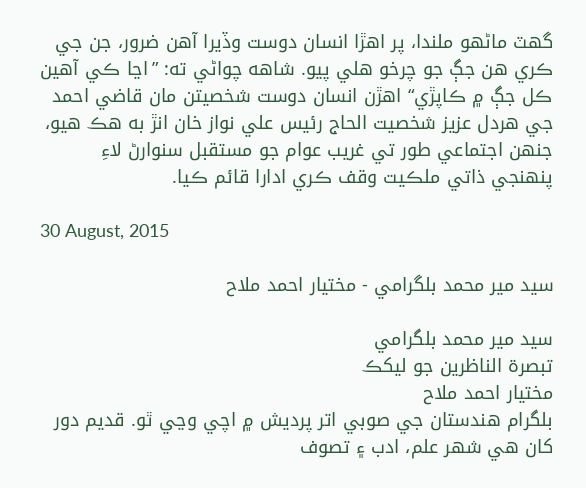گھٽ ماڻهو ملندا، پر اهڙا انسان دوست وڏيرا آهن ضرور، جن جي ڪري هن جڳ جو چرخو هلي پيو. شاهه چواڻي ته: ”اڃا ڪي آهين ڪل جڳ ۾ ڪاپڙي“ اهڙن انسان دوست شخصيتن مان قاضي احمد جي هردل عزيز شخصيت الحاج رئيس علي نواز خان انڙ به هڪ هيو، جنهن اجتماعي طور تي غريب عوام جو مستقبل سنوارڻ لاءِ پنهنجي ذاتي ملڪيت وقف ڪري ادارا قائم ڪيا.

30 August, 2015

سيد مير محمد بلگرامي - مختيار احمد ملاح

سيد مير محمد بلگرامي
تبصرة الناظرين جو ليکڪ
مختيار احمد ملاح
بلگرام هندستان جي صوبي اتر پرديش ۾ اچي وڃي ٿو. قديم دور کان هي شهر علم، ادب ۽ تصوف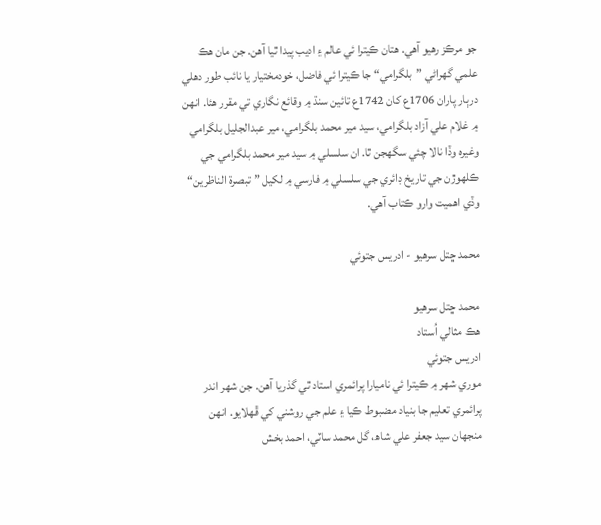جو مرڪز رهيو آهي. هتان ڪيترا ئي عالم ۽ اديب پيدا ٿيا آهن. جن مان هڪ علمي گهراڻي ”بلگرامي“ جا ڪيترا ئي فاضل، خودمختيار يا نائب طور دهلي درٻار پاران 1706ع کان 1742ع تائين سنڌ ۾ وقائع نگاري تي مقرر هئا. انهن ۾ غلام علي آزاد بلگرامي، سيد مير محمد بلگرامي، مير عبدالجليل بلگرامي وغيره وڏا نالا چئي سگهجن ٿا. ان سلسلي ۾ سيد مير محمد بلگرامي جي ڪلهوڙن جي تاريخ ڊائري جي سلسلي ۾ فارسي ۾ لکيل ”تبصرة الناظرين“ وڏي اهميت وارو ڪتاب آهي.

محمد ڇتل سرهيو - ادريس جتوئي

محمد ڇتل سرهيو
هڪ مثالي اُستاد
ادريس جتوئي
موري شهر ۾ ڪيترا ئي ناميارا پرائمري استاد ٿي گذريا آهن. جن شهر اندر پرائمري تعليم جا بنياد مضبوط ڪيا ۽ علم جي روشني کي ڦهلايو. انهن منجهان سيد جعفر علي شاھ، گل محمد ساٽي، احمد بخش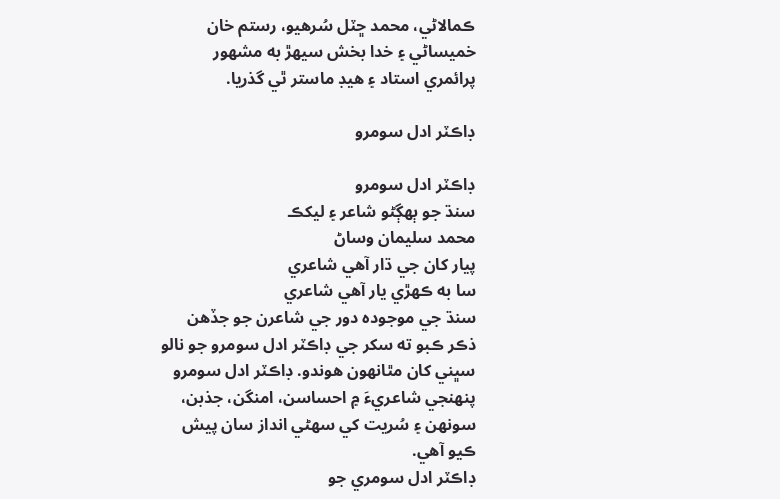ڪمالاڻي، محمد ڇٽل سُرهيو، رستم خان خميساڻي ۽ خدا بخش سيهڙ به مشهور پرائمري استاد ۽ هيڊ ماستر ٿي گذريا.

ڊاڪٽر ادل سومرو

ڊاڪٽر ادل سومرو
سنڌ جو ٻهڳڻو شاعر ۽ ليکڪ
محمد سليمان وساڻ
پيار کان جي ڌار آهي شاعري
سا به ڪهڙي يار آهي شاعري
سنڌ جي موجوده دور جي شاعرن جو جڏهن ذڪر ڪبو ته سکر جي ڊاڪٽر ادل سومرو جو نالو سڀني کان مٿانهون هوندو. ڊاڪٽر ادل سومرو پنهنجي شاعريءَ ۾ احساسن، امنگن، جذبن، سونهن ۽ سُريت کي سهڻي انداز سان پيش ڪيو آهي.
ڊاڪٽر ادل سومري جو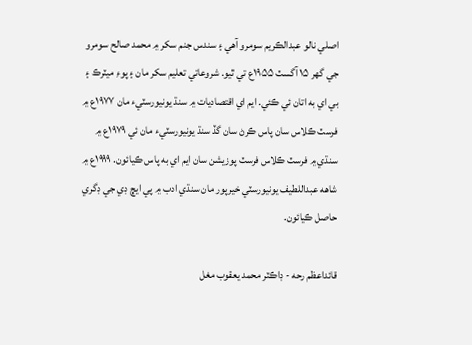اصلي نالو عبدالڪريم سومرو آهي ۽ سندس جنم سکر ۾ محمد صالح سومرو جي گهر ۱۵ آگسٽ ۱۹۵۵ع تي ٿيو. شروعاتي تعليم سکر مان ۽ پوءِ ميٽرڪ ۽ بي اي به اتان ئي ڪئي. ايم اي اقتصاديات ۾ سنڌ يونيورسٽيء مان ۱۹۷۷ع ۾ فرسٽ ڪلاس سان پاس ڪرڻ سان گڏ سنڌ يونيورسٽيء مان ئي ۱۹۷۹ع ۾ سنڌي ۾ فرسٽ ڪلاس فرسٽ پوزيشن سان ايم اي به پاس ڪيائون. ۱۹۹۹ع ۾ شاهه عبداللطيف يونيورسٽي خيرپور مان سنڌي ادب ۾ پي ايڇ ڊي جي ڊگري حاصل ڪيائون.

قائداعظم رحه - ڊاڪٽر محمد يعقوب مغل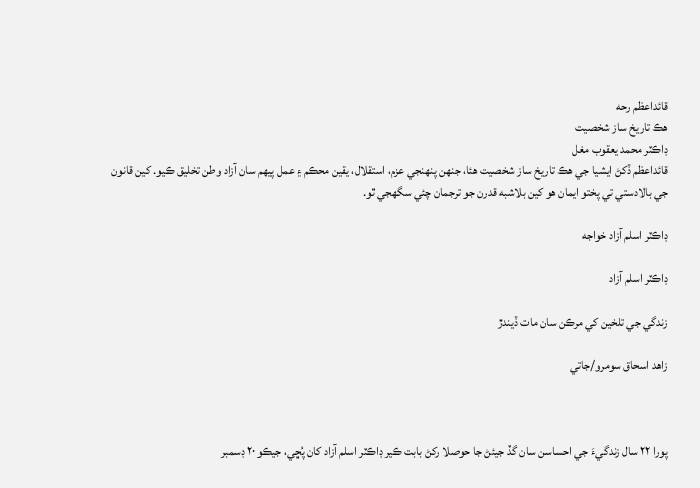قائداعظم رحه
هڪ تاريخ ساز شخصيت
ڊاڪٽر محمد يعقوب مغل
قائداعظم ڏکڻ ايشيا جي ھڪ تاريخ ساز شخصيت ھئا، جنھن پنھنجي عزم، استقلال، يقين محڪم ۽ عمل پيھم سان آزاد وطن تخليق ڪيو. کين قانون جي بالادستي تي پختو ايمان ھو کين بلاشبه قدرن جو ترجمان چئي سگھجي ٿو.

ڊاڪٽر اسلم آزاد خواجه

ڊاڪٽر اسلم آزاد

زندگي جي تلخين کي مرڪن سان مات ڏيندڙ

زاهد اسحاق سومرو/جاتي



پورا ۲۲ سال زندگيءَ جي احساسن سان گڏ جيئڻ جا حوصلا رکڻ بابت ڪير ڊاڪٽر اسلم آزاد کان پُڇي، جيڪو ۲۰ ڊسمبر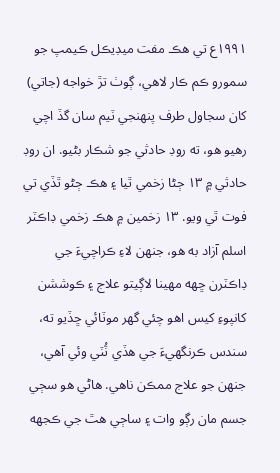۱۹۹۱ع تي هڪ مفت ميڊيڪل ڪيمپ جو سمورو ڪم ڪار لاهي، ڳوٺ تڙ خواجه (جاتي) کان سجاول طرف پنهنجي ٽيم سان گڏ اچي رهيو هو، ته روڊ حادثي جو شڪار بڻيو. ان روڊ حادثي ۾ ۱۳ ڄڻا زخمي ٿيا ۽ هڪ ڄڻو ٿڏي تي فوت ٿي ويو. ۱۳ زخمين ۾ هڪ زخمي ڊاڪٽر اسلم آزاد به هو، جنهن لاءِ ڪراچيءَ جي ڊاڪٽرن ڇهه مهينا لاڳيتو علاج ۽ ڪوششن کانپوءِ کيس اهو چئي گهر موٽائي ڇڏيو ته، سندس ڪرنگهيءَ جي هڏي ٽُٽي وئي آهي، جنهن جو علاج ممڪن ناهي. هاڻي هو سڄي جسم مان رڳو وات ۽ ساڄي هٿ جي ڪجهه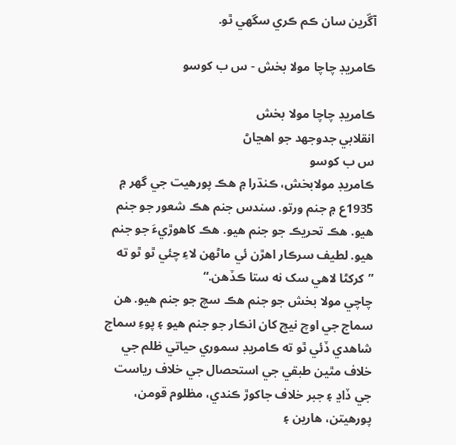آڱرين سان ڪم ڪري سگهي ٿو.

ڪامريڊ چاچا مولا بخش - س ب کوسو

ڪامريڊ چاچا مولا بخش
انقلابي جدوجهد جو اهڃاڻ
س ب کوسو
ڪامريڊ مولابخش، ڪنڌرا ۾ هڪ پورهيت جي گهر ۾ 1935ع ۾ جنم ورتو. سندس جنم هڪ شعور جو جنم هيو. هڪ تحريڪ جو جنم هيو. هڪ کاهوڙيءَ جو جنم هيو. لطيف سرڪار اهڙن ئي ماڻهن لاءِ چئي ٿو ٿو ته ”کرکڻا لاهي سک نه ستا ڪڏهن.“
چاچي مولا بخش جو جنم هڪ سچ جو جنم هيو. هن سماج جي اوچ نيچ کان انڪار جو جنم هيو ۽ پوءِ سماج شاهدي ڏئي ٿو ته ڪامريڊ سموري حياتي ظلم جي خلاف مٿين طبقي جي استحصال جي خلاف رياست جي ڏاڍ ۽ جبر خلاف جاکوڙ ڪندي، مظلوم قومن، پورهيتن، هارين ۽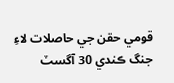قومي حقن جي حاصلات لاءِ جنگ ڪندي 30 آگسٽ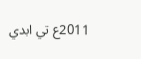2011ع تي ابدي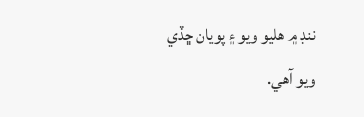ننڊ ۾ هليو ويو ۽ پويان ڇڏي ويو آهي.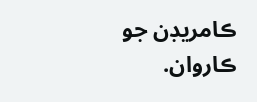ڪامريڊن جو ڪاروان.